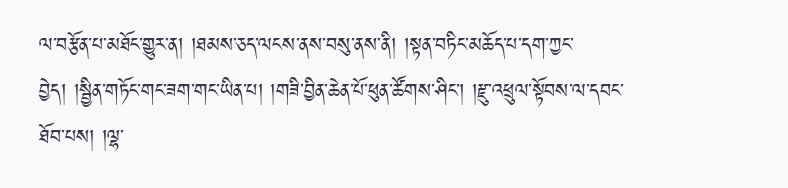ལ་བརྩོན་པ་མཐོང་གྱུར་ན། །ཐམས་ཅད་ལངས་ནས་བསུ་ནས་ནི། །སྟན་བཏིང་མཆོད་པ་དག་ཀྱང་བྱེད། །སྦྱིན་གཏོང་གང་ཟག་གང་ཡིན་པ། །གཟི་བྱིན་ཆེན་པོ་ཕུན་ཚོགས་ཤིང་། །རྫུ་འཕྲུལ་སྟོབས་ལ་དབང་ཐོབ་པས། །ལྷ་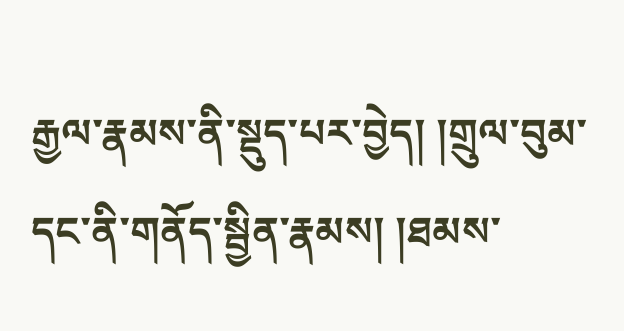རྒྱལ་རྣམས་ནི་སྡུད་པར་བྱེད། །གྲུལ་བུམ་དང་ནི་གནོད་སྦྱིན་རྣམས། །ཐམས་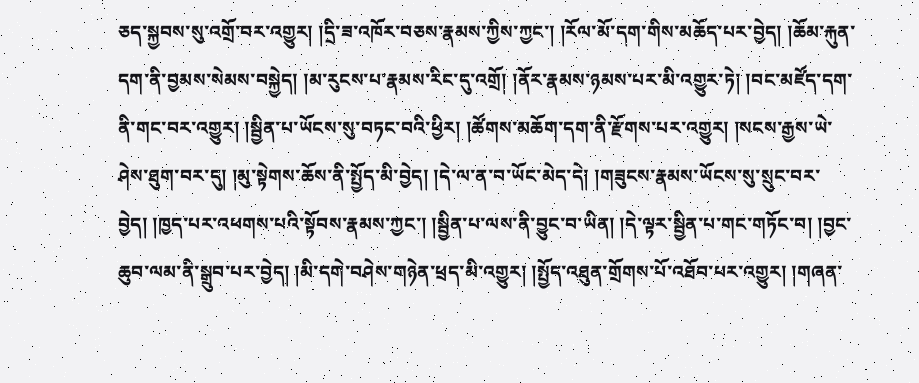ཅད་སྐྱབས་སུ་འགྲོ་བར་འགྱུར། །དྲི་ཟ་འཁོར་བཅས་རྣམས་ཀྱིས་ཀྱང་། །རོལ་མོ་དག་གིས་མཆོད་པར་བྱེད། །ཆོམ་རྐུན་དག་ནི་བྱམས་སེམས་བསྐྱེད། །མ་རུངས་པ་རྣམས་རིང་དུ་འགྲོ། །ནོར་རྣམས་ཉམས་པར་མི་འགྱུར་ཏེ། །བང་མཛོད་དག་ནི་གང་བར་འགྱུར། །སྦྱིན་པ་ཡོངས་སུ་བཏང་བའི་ཕྱིར། །ཚོགས་མཆོག་དག་ནི་རྫོགས་པར་འགྱུར། །སངས་རྒྱས་ཡེ་ཤེས་ཐུག་བར་དུ། །མུ་སྟེགས་ཆོས་ནི་སྤྱོད་མི་བྱེད། །དེ་ལ་ན་བ་ཡོང་མེད་དེ། །གཟུངས་རྣམས་ཡོངས་སུ་སྲུང་བར་བྱེད། །ཁྱད་པར་འཕགས་པའི་སྟོབས་རྣམས་ཀྱང་། །སྦྱིན་པ་ལས་ནི་བྱུང་བ་ཡིན། །དེ་ལྟར་སྦྱིན་པ་གང་གཏོང་བ། །བྱང་ཆུབ་ལམ་ནི་སྒྲུབ་པར་བྱེད། །མི་དགེ་བཤེས་གཉེན་ཕྲད་མི་འགྱུར། །སྤྱོད་འཐུན་གྲོགས་པོ་འཐོབ་པར་འགྱུར། །གཞན་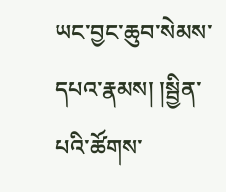ཡང་བྱང་ཆུབ་སེམས་དཔའ་རྣམས། །སྦྱིན་པའི་ཚོགས་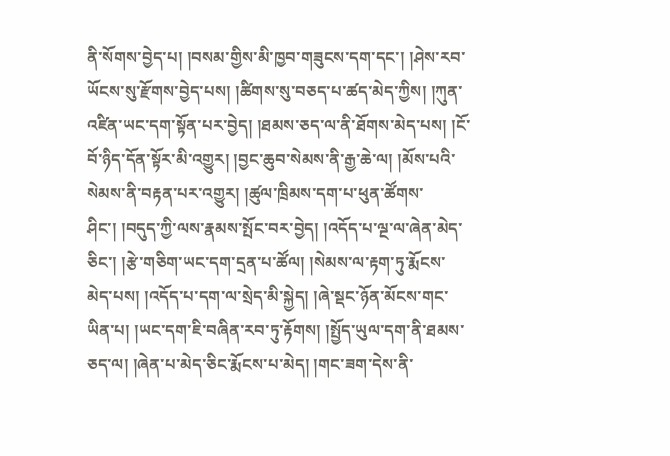ནི་སོགས་བྱེད་པ། །བསམ་གྱིས་མི་ཁྱབ་གཟུངས་དག་དང་། །ཤེས་རབ་ཡོངས་སུ་རྫོགས་བྱེད་པས། །ཚིགས་སུ་བཅད་པ་ཚད་མེད་ཀྱིས། །ཀུན་འཛིན་ཡང་དག་སྟོན་པར་བྱེད། །ཐམས་ཅད་ལ་ནི་ཐོགས་མེད་པས། །ངོ་བོ་ཉིད་དོན་སྟོར་མི་འགྱུར། །བྱང་ཆུབ་སེམས་ནི་རྒྱ་ཆེ་ལ། །མོས་པའི་སེམས་ནི་བརྟན་པར་འགྱུར། །ཚུལ་ཁྲིམས་དག་པ་ཕུན་ཚོགས་ཤིང་། །བདུད་ཀྱི་ལས་རྣམས་སྤོང་བར་བྱེད། །འདོད་པ་ལྔ་ལ་ཞེན་མེད་ཅིང་། །རྩེ་གཅིག་ཡང་དག་དྲན་པ་ཚོལ། །སེམས་ལ་རྟག་ཏུ་རྨོངས་མེད་པས། །འདོད་པ་དག་ལ་སྲེད་མི་སྐྱེད། །ཞེ་སྡང་ཉོན་མོངས་གང་ཡིན་པ། །ཡང་དག་ཇི་བཞིན་རབ་ཏུ་རྟོགས། །སྤྱོད་ཡུལ་དག་ནི་ཐམས་ཅད་ལ། །ཞེན་པ་མེད་ཅིང་རྨོངས་པ་མེད། །གང་ཟག་དེས་ནི་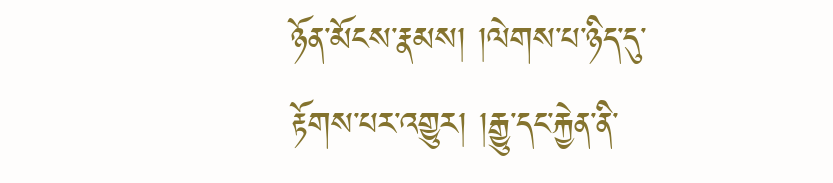ཉོན་མོངས་རྣམས། །ལེགས་པ་ཉིད་དུ་རྟོགས་པར་འགྱུར། །རྒྱུ་དང་རྐྱེན་ནི་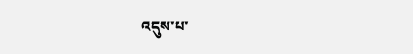འདུས་པ་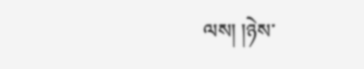ལས། །ཉེས་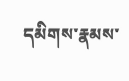དམིགས་རྣམས་